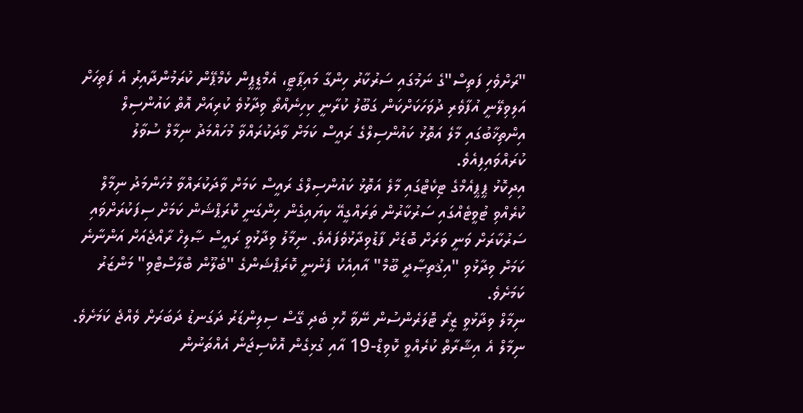"ރަށްވެހި ފަތިސް"ގެ ނަމުގައި ސަރުކާރު ހިންގާ މައިޕާޓީ، އެމްޑީޕީން ކެމްޕޭން ކުރަމުންދާއިރު އެ ފަތިހަށް އަލިވިލޭނީ އުފާވެރި ދުވަހަކަށްކަން ގަބޫލު ކުރާނީ ކިހިނެއްތޯ ވިދާޅުވެ ކުރިއަށް އޮތް ކައުންސިލް އިންތިޚާބުގައި މާލެ އަތޮޅު ކައުންސިލްގެ ރައީސް ކަމަށް ވާދަކުރައްވާ މުހައްމަދު ނިމާލް ސުވާލު ކުރައްވައިފިއެވެ.
އިދިކޮޅު ޕީޕީއެމްގެ ޓިކެޓްގައި މާލެ އަތޮޅު ކައުންސިލްގެ ރައީސް ކަމަށް ވާދަކުރައްވާ މުހަންމަދު ނިމާލް ކުރެއްވި ޓުވީޓެއްގައި ސަރުކާރުން ތަރައްގީއޭ ކިޔައިގެން ހިންގަނީ ކޮރަޕްޝަން ކަމަށް ސިފަކުރަށްވައި ސަރުކާރަށް ވަނީ ވަރަށް ބޮޑަށް ފާޑުވިދާޅުވެފައެވެ. ނިމާލު ވިދާޅުވީ ރައީސް ޞާލިހް ރާއްޖެއަށް އަންނާނެ ކަމަށް ވިދާޅުވި "އިޤުތިޞާދީ ބޫމް" އާއިއެކު ފެނުނީ ކޮރަޕްޝަންގެ "ބެލޫން ބްލާސްޓްވި" މަންޒަރު ކަމަށެވެ.
ނިމާލް ވިދާޅުވީ ޒީރޯ ޓޮލަރެންސުން ނޭވާ ހޮޅި ބެދި ގޭސް ސިލިންޑަރު ދަގަނޑު ދަބަރަށް ވެއްޖެ ކަމަށެވެ. ނިމާލް އެ އިޝާރާތް ކުރެއްވީ ކޮވިޑް-19 އާއި ގުޅިގެން އޮކްސިޖަން އެއްތަނުން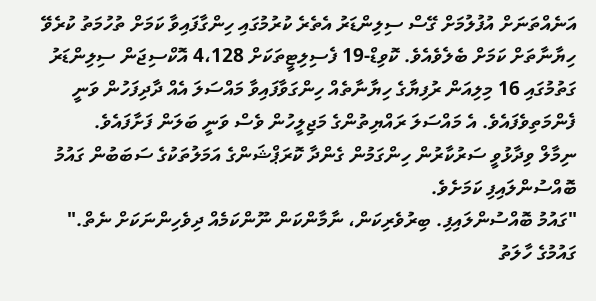އަނެއްތަނަށް އުފުލުމަށް ގޭސް ސިލިންޑަރު އެތެރެ ކުރުމުގައި ހިންގާފައިވާ ކަމަށް ތުހުމަތު ކުރެވޭ ހިޔާނާތަށް ކަމަށް ބެލެވެއެވެ. ކޮވިޑް-19 ފެސިލިޓީތަކަށް 4،128 އޮކްސިޖަން ސިލިންޑަރު ގަތުމުގައި 16 މިލިއަން ރުފިޔާގެ ހިޔާނާތެއް ހިންގަވާފައިވާ މައްސަލަ އެއް ދާދިފަހުން ވަނީ ފެންމަތިވެފައެވެ. އެ މައްސަލަ ރައްޔިތުންގެ މަޖިލީހުން ވެސް ވަނީ ބަލަން ފަށާފައެވެ.
ނިމާލް ވިދާޅުވީ ސަރުކާރުން ހިންގަމުން ގެންދާ ކޮރަޕްޝަންގެ އަމަލުތަކުގެ ސަބަބުން ގައުމު ބޮއްސުންލައިފި ކަމަށެވެ.
"ގައުމު ބޮއްސުންލައިފި. ބިރުވެރިކަން، ނާމާންކަން ނޫންކަމެއް ދިވެހިންނަކަށް ނެތް." ގައުމުގެ ހާލަތު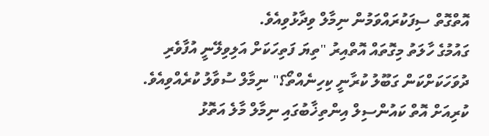އޮތްގޮތް ސިފަކުރައްވަމުން ނިމާލް ވިދާޅުވިއެވެ.
ގައުމުގެ ހާލަތު މިގޮތައް އޮތްއިރު "ތިޔަ ފަތިހަކަށް އަލިވިލޭނީ އުފާވެރި ދުވަހަކަށްކަން ގަބޫލު ކުރާނީ ކިހިނެއްތޯ؟" ނިމާލް ސުވާލު ކުރެއްވިއެވެ.
ކުރިއަށް އޮތް ކައުންސިލް އިންތިޚާބުގައި ނިމާލް މާލެ އަތޮޅު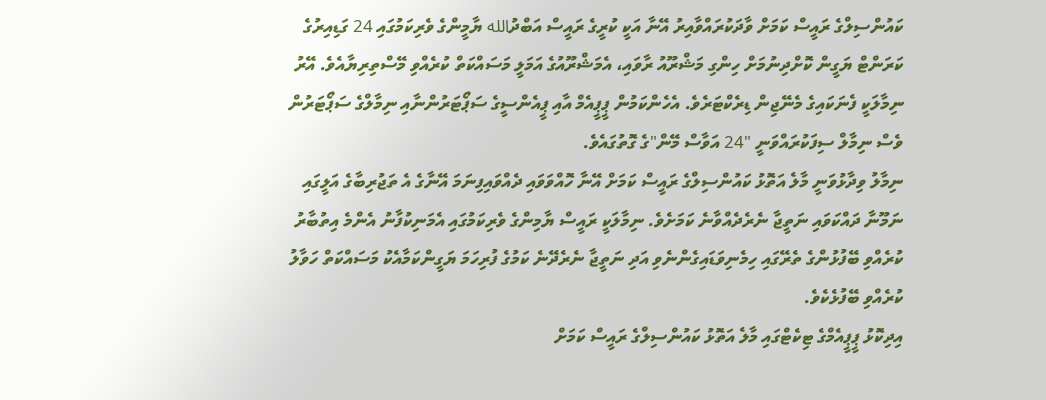ކައުންސިލްގެ ރައީސް ކަމަށް ވާދަކުރައްވާއިރު އޭނާ އަކީ ކުރީގެ ރައީސް އަބްދުالله ޔާމީންގެ ވެރިކަމުގައި 24 ގަޑިއިރުގެ ކަރަންޓް ޔަގީން ކޮށްދިނުމަށް ހިންގި މަޝްރޫއު ރާވައި، އެމަޝްރޫއުގެ އަމަލީ މަސައްކަތް ކުރެއްވި މޭސްތިރިޔާއެވެ. އޭރު ނިމާލަކީ ފެނަކައިގެ މެނޭޖިން ޑިރެކްޓަރެވެ. އެހެންކަމުން ޕީޕީއެމް އާއި ޕީއެންސީގެ ސަޕޯޓަރުންނާއި ނިމާލްގެ ސަޕޯޓަރުން ވެސް ނިމާލް ސިފަކުރައްވަނީ "24 އަވާސް މޭން"ގެ ގޮތުގައެވެ.
ނިމާލު ވިދާޅުވަނީ މާލެ އަތޮޅު ކައުންސިލްގެ ރައީސް ކަމަށް އޭނާ ހޮއްވަވައި ދެއްވައިފިނަމަ އޭނާގެ އެ ތަޖުރިބާގެ އަލީގައި ނަމޫނާ ދައްކަވައި ނަތީޖާ ނެރެދެއްވާނެ ކަމަށެވެ. ނިމާލަކީ ރައީސް ޔާމިންގެ ވެރިކަމުގައި އެމަނިކުފާނު އެންމެ އިތުބާރު ކުރެއްވި ބޭފުޅުންގެ ތެރޭގައި ހިމެނިވަޑައިގެންނެވި އަދި ނަތީޖާ ނެރެދޭނެ ކަމުގެ ފުރިހަމަ ޔަގީންކަމާއެކު މަސައްކަތް ހަވާލު ކުރެއްވި ބޭފުޅެކެވެ.
އިދިކޮޅު ޕީޕީއެމްގެ ޓިކެޓްގައި މާލެ އަތޮޅު ކައުންސިލްގެ ރައީސް ކަމަށް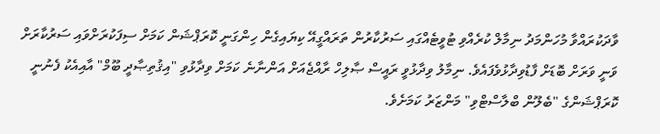ވާދަކުރައްވާ މުހަންމަދު ނިމާލް ކުރެއްވި ޓުވީޓެއްގައި ސަރުކާރުން ތަރައްގީއޭ ކިޔައިގެން ހިންގަނީ ކޮރަޕްޝަން ކަމަށް ސިފަކުރަށްވައި ސަރުކާރަށް ވަނީ ވަރަށް ބޮޑަށް ފާޑުވިދާޅުވެފައެވެ. ނިމާލު ވިދާޅުވީ ރައީސް ޞާލިހް ރާއްޖެއަށް އަންނާނެ ކަމަށް ވިދާޅުވި "އިޤުތިޞާދީ ބޫމް" އާއިއެކު ފެނުނީ ކޮރަޕްޝަންގެ "ބެލޫން ބްލާސްޓްވި" މަންޒަރު ކަމަށެވެ.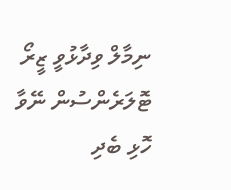ނިމާލް ވިދާޅުވީ ޒީރޯ ޓޮލަރެންސުން ނޭވާ ހޮޅި ބެދި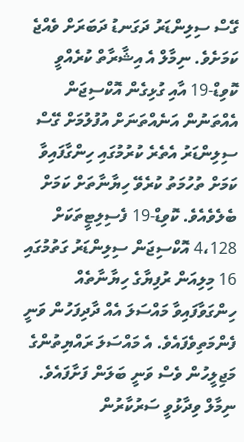ގޭސް ސިލިންޑަރު ދަގަނޑު ދަބަރަށް ވެއްޖެ ކަމަށެވެ. ނިމާލް އެ އިޝާރާތް ކުރެއްވީ ކޮވިޑް-19 އާއި ގުޅިގެން އޮކްސިޖަން އެއްތަނުން އަނެއްތަނަށް އުފުލުމަށް ގޭސް ސިލިންޑަރު އެތެރެ ކުރުމުގައި ހިންގާފައިވާ ކަމަށް ތުހުމަތު ކުރެވޭ ހިޔާނާތަށް ކަމަށް ބެލެވެއެވެ. ކޮވިޑް-19 ފެސިލިޓީތަކަށް 4،128 އޮކްސިޖަން ސިލިންޑަރު ގަތުމުގައި 16 މިލިއަން ރުފިޔާގެ ހިޔާނާތެއް ހިންގަވާފައިވާ މައްސަލަ އެއް ދާދިފަހުން ވަނީ ފެންމަތިވެފައެވެ. އެ މައްސަލަ ރައްޔިތުންގެ މަޖިލީހުން ވެސް ވަނީ ބަލަން ފަށާފައެވެ.
ނިމާލް ވިދާޅުވީ ސަރުކާރުން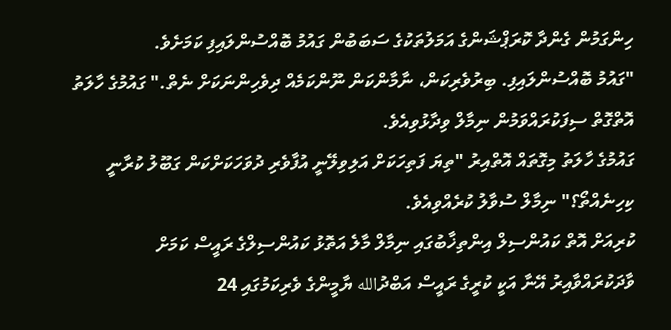ހިންގަމުން ގެންދާ ކޮރަޕްޝަންގެ އަމަލުތަކުގެ ސަބަބުން ގައުމު ބޮއްސުންލައިފި ކަމަށެވެ.
"ގައުމު ބޮއްސުންލައިފި. ބިރުވެރިކަން، ނާމާންކަން ނޫންކަމެއް ދިވެހިންނަކަށް ނެތް." ގައުމުގެ ހާލަތު އޮތްގޮތް ސިފަކުރައްވަމުން ނިމާލް ވިދާޅުވިއެވެ.
ގައުމުގެ ހާލަތު މިގޮތައް އޮތްއިރު "ތިޔަ ފަތިހަކަށް އަލިވިލޭނީ އުފާވެރި ދުވަހަކަށްކަން ގަބޫލު ކުރާނީ ކިހިނެއްތޯ؟" ނިމާލް ސުވާލު ކުރެއްވިއެވެ.
ކުރިއަށް އޮތް ކައުންސިލް އިންތިޚާބުގައި ނިމާލް މާލެ އަތޮޅު ކައުންސިލްގެ ރައީސް ކަމަށް ވާދަކުރައްވާއިރު އޭނާ އަކީ ކުރީގެ ރައީސް އަބްދުالله ޔާމީންގެ ވެރިކަމުގައި 24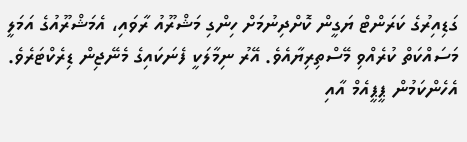ގަޑިއިރުގެ ކަރަންޓް ޔަގީން ކޮށްދިނުމަށް ހިންގި މަޝްރޫއު ރާވައި، އެމަޝްރޫއުގެ އަމަލީ މަސައްކަތް ކުރެއްވި މޭސްތިރިޔާއެވެ. އޭރު ނިމާލަކީ ފެނަކައިގެ މެނޭޖިން ޑިރެކްޓަރެވެ. އެހެންކަމުން ޕީޕީއެމް އާއި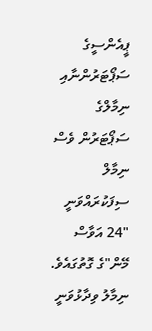ޕީއެންސީގެ ސަޕޯޓަރުންނާއި ނިމާލްގެ ސަޕޯޓަރުން ވެސް ނިމާލް ސިފަކުރައްވަނީ "24 އަވާސް މޭން"ގެ ގޮތުގައެވެ.
ނިމާލު ވިދާޅުވަނީ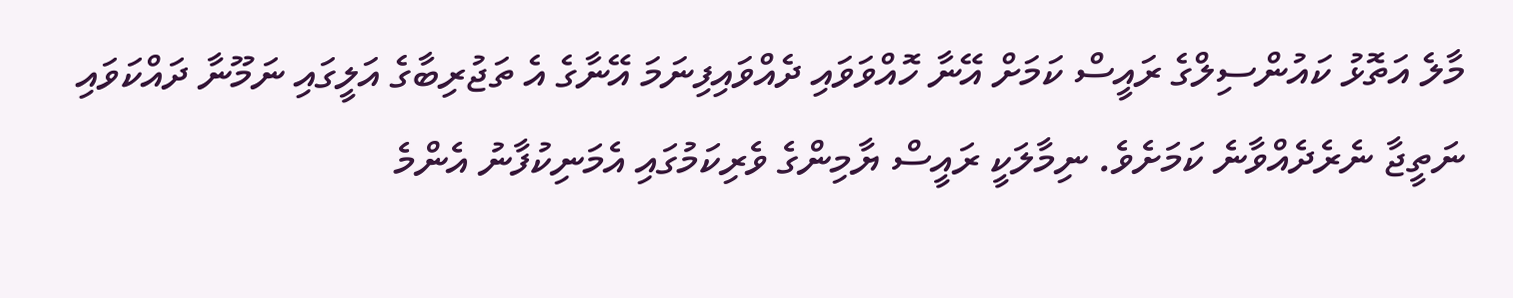މާލެ އަތޮޅު ކައުންސިލްގެ ރައީސް ކަމަށް އޭނާ ހޮއްވަވައި ދެއްވައިފިނަމަ އޭނާގެ އެ ތަޖުރިބާގެ އަލީގައި ނަމޫނާ ދައްކަވައި ނަތީޖާ ނެރެދެއްވާނެ ކަމަށެވެ. ނިމާލަކީ ރައީސް ޔާމިންގެ ވެރިކަމުގައި އެމަނިކުފާނު އެންމެ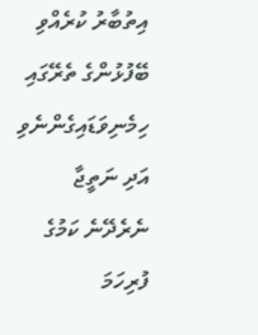އިތުބާރު ކުރެއްވި ބޭފުޅުންގެ ތެރޭގައި ހިމެނިވަޑައިގެންނެވި އަދި ނަތީޖާ ނެރެދޭނެ ކަމުގެ ފުރިހަމަ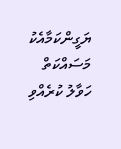ޔަގީންކަމާއެކު މަސައްކަތް ހަވާލު ކުރެއްވި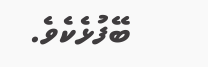ބޭފުޅެކެވެ.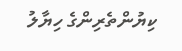ކިޔުންތެރިންގެ ހިޔާލު